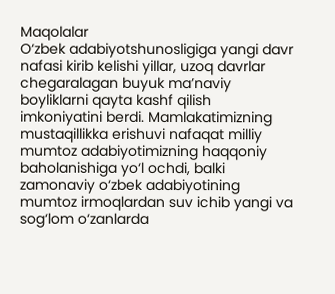Maqolalar
O‘zbek adabiyotshunosligiga yangi davr nafasi kirib kelishi yillar, uzoq davrlar chegaralagan buyuk ma’naviy boyliklarni qayta kashf qilish imkoniyatini berdi. Mamlakatimizning mustaqillikka erishuvi nafaqat milliy mumtoz adabiyotimizning haqqoniy baholanishiga yo‘l ochdi, balki zamonaviy o‘zbek adabiyotining mumtoz irmoqlardan suv ichib yangi va sog‘lom o‘zanlarda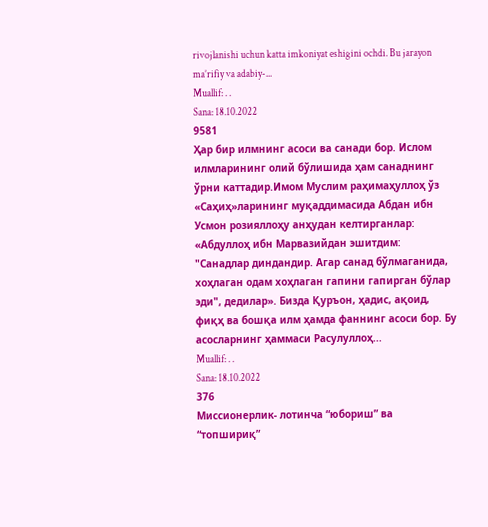rivojlanishi uchun katta imkoniyat eshigini ochdi. Bu jarayon ma’rifiy va adabiy-...
Muallif: . .
Sana: 18.10.2022
9581
Ҳар бир илмнинг асоси ва санади бор. Ислом илмларининг олий бўлишида ҳам санаднинг ўрни каттадир.Имом Муслим раҳимаҳуллоҳ ўз «Саҳиҳ»ларининг муқаддимасида Абдан ибн Усмон розияллоҳу анҳудан келтирганлар: «Абдуллоҳ ибн Марвазийдан эшитдим: "Санадлар диндандир. Агар санад бўлмаганида, хоҳлаган одам хоҳлаган гапини гапирган бўлар эди", дедилар». Бизда Қуръон, ҳадис, ақоид, фиқҳ ва бошқа илм ҳамда фаннинг асоси бор. Бу асосларнинг ҳаммаси Расулуллоҳ...
Muallif: . .
Sana: 18.10.2022
376
Миссионерлик- лотинча “юбориш” ва “топшириқ”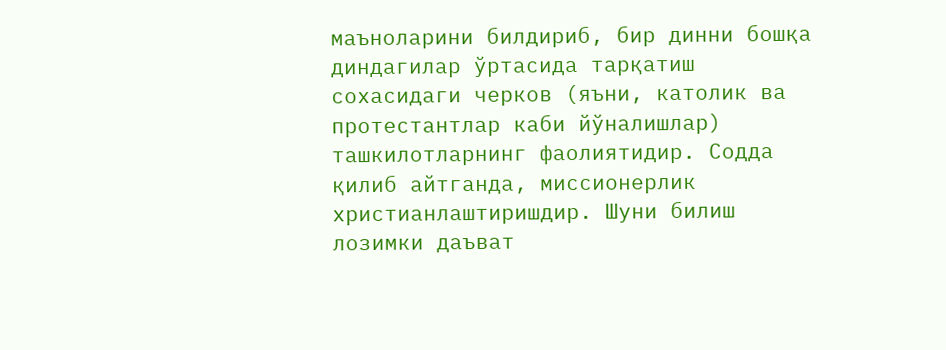маъноларини билдириб, бир динни бошқа диндагилар ўртасида тарқатиш сохасидаги черков (яъни, католик ва протестантлар каби йўналишлар) ташкилотларнинг фаолиятидир. Содда қилиб айтганда, миссионерлик христианлаштиришдир. Шуни билиш лозимки даъват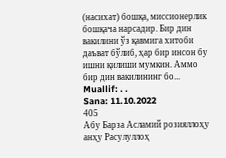(насихат) бошқа, миссионерлик бошқача нарсадир. Бир дин вакилини ўз қавмига хитоби даъват бўлиб, ҳар бир инсон бу ишни қилиши мумкин. Аммо бир дин вакилининг бо...
Muallif: . .
Sana: 11.10.2022
405
Абу Барза Асламий розияллоҳу анҳу Расулуллоҳ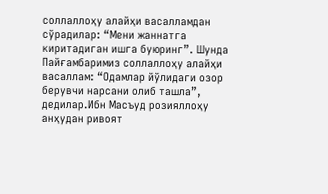соллаллоҳу алайҳи васалламдан сўрадилар: “Мени жаннатга киритадиган ишга буюринг”. Шунда Пайғамбаримиз соллаллоҳу алайҳи васаллам: “Одамлар йўлидаги озор берувчи нарсани олиб ташла”, дедилар.Ибн Масъуд розияллоҳу анҳудан ривоят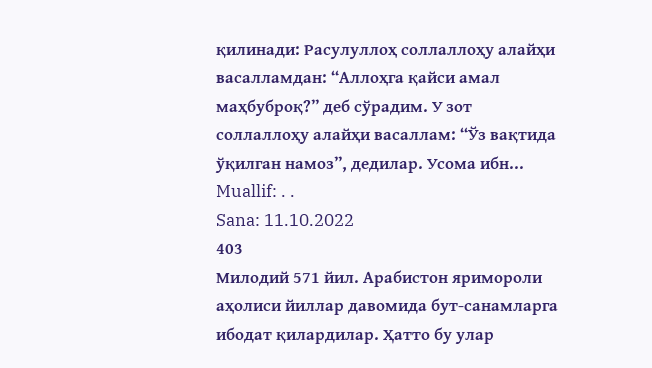қилинади: Расулуллоҳ соллаллоҳу алайҳи васалламдан: “Аллоҳга қайси амал маҳбуброқ?” деб сўрадим. У зот соллаллоҳу алайҳи васаллам: “Ўз вақтида ўқилган намоз”, дедилар. Усома ибн...
Muallif: . .
Sana: 11.10.2022
403
Милодий 571 йил. Арабистон яримороли аҳолиси йиллар давомида бут-санамларга ибодат қилардилар. Ҳатто бу улар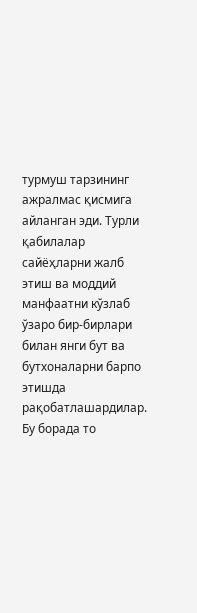турмуш тарзининг ажралмас қисмига айланган эди. Турли қабилалар сайёҳларни жалб этиш ва моддий манфаатни кўзлаб ўзаро бир-бирлари билан янги бут ва бутхоналарни барпо этишда рақобатлашардилар. Бу борада то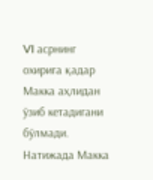VI асрнинг охирига қадар Макка аҳлидан ўзиб кетадигани бўлмади. Натижада Макка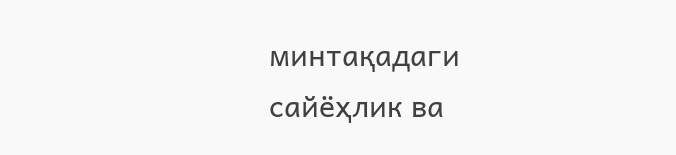минтақадаги сайёҳлик ва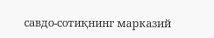савдо-сотиқнинг марказий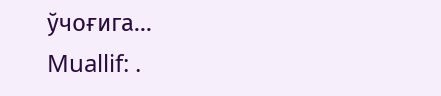ўчоғига...
Muallif: .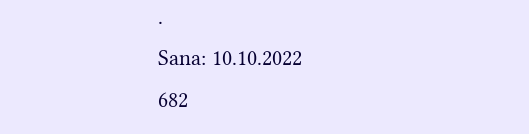.
Sana: 10.10.2022
682